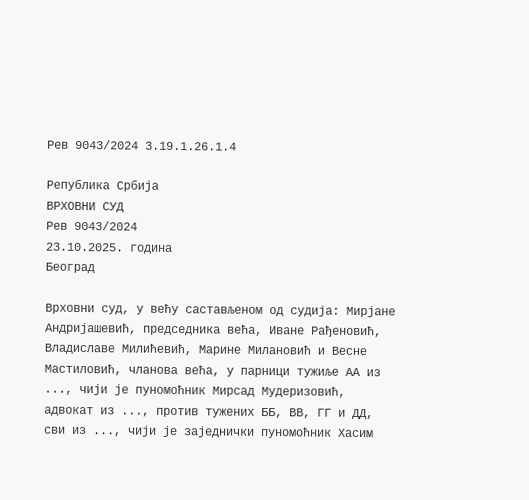Рев 9043/2024 3.19.1.26.1.4

Република Србија
ВРХОВНИ СУД
Рев 9043/2024
23.10.2025. година
Београд

Врховни суд, у већу састављеном од судија: Мирјане Андријашевић, председника већа, Иване Рађеновић, Владиславе Милићевић, Марине Милановић и Весне Мастиловић, чланова већа, у парници тужиље АА из ..., чији је пуномоћник Мирсад Мудеризовић, адвокат из ..., против тужених ББ, ВВ, ГГ и ДД, сви из ..., чији је заједнички пуномоћник Хасим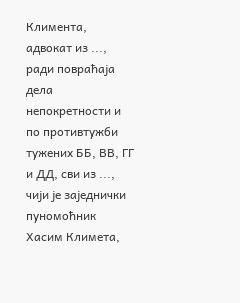Климента, адвокат из ..., ради повраћаја дела непокретности и по противтужби тужених ББ, ВВ, ГГ и ДД, сви из ..., чији је заједнички пуномоћник Хасим Климета,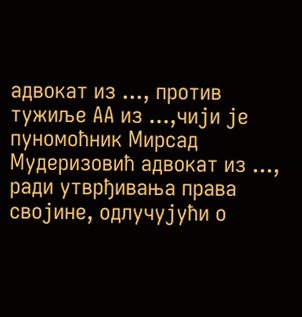адвокат из ..., против тужиље АА из ...,чији је пуномоћник Мирсад Мудеризовић адвокат из ..., ради утврђивања права својине, одлучујући о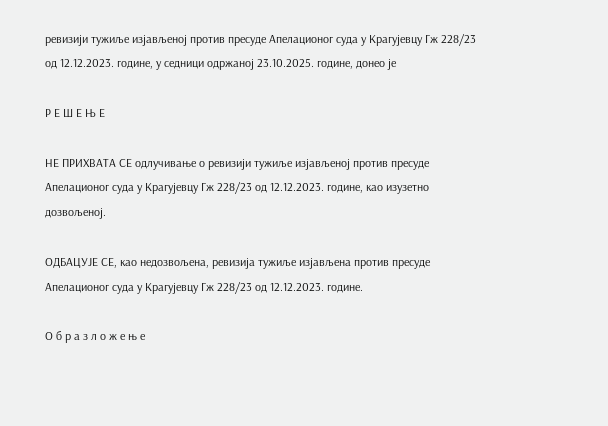ревизији тужиље изјављеној против пресуде Апелационог суда у Крагујевцу Гж 228/23 од 12.12.2023. године, у седници одржаној 23.10.2025. године, донео је

Р Е Ш Е Њ Е

НЕ ПРИХВАТА СЕ одлучивање о ревизији тужиље изјављеној против пресуде Апелационог суда у Крагујевцу Гж 228/23 од 12.12.2023. године, као изузетно дозвољеној.

ОДБАЦУЈЕ СЕ, као недозвољена, ревизија тужиље изјављена против пресуде Апелационог суда у Крагујевцу Гж 228/23 од 12.12.2023. године.

О б р а з л о ж е њ е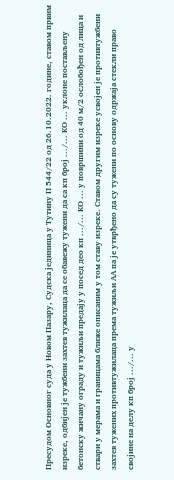Пресудом Основног суда у Новом Пазару, Судска јединица у Тутину П 544/22 од 26.10.2022. године, ставом првим изреке, одбијен је тужбени захтев тужилаца да се обавежу тужени да са кп број .../... КО ... уклоне постављену бетонску жичану ограду и тужиљи предају у посед део кп .../... КО ... у површини од 40 м/2 ослобођен од лица и ствари у мерама и границама ближе описаним у том ставу изреке. Ставом другим изреке усвојен је противтужбени захтев тужених противтужилаца према тужиљи АА па је утврђено да су тужени по основу одржаја стекли право својине на делу кп број .../... у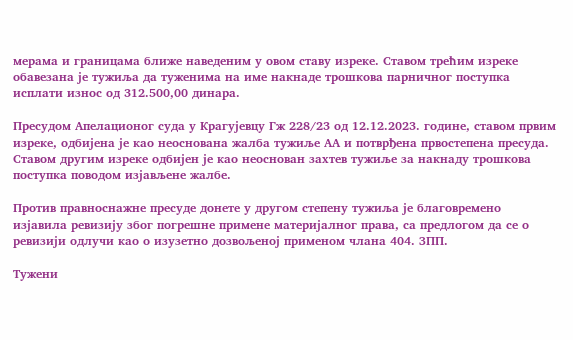мерама и границама ближе наведеним у овом ставу изреке. Ставом трећим изреке обавезана је тужиља да туженима на име накнаде трошкова парничног поступка исплати износ од 312.500,00 динара.

Пресудом Апелационог суда у Крагујевцу Гж 228/23 од 12.12.2023. године, ставом првим изреке, одбијена је као неоснована жалба тужиље АА и потврђена првостепена пресуда. Ставом другим изреке одбијен је као неоснован захтев тужиље за накнаду трошкова поступка поводом изјављене жалбе.

Против правноснажне пресуде донете у другом степену тужиља је благовремено изјавила ревизију због погрешне примене материјалног права, са предлогом да се о ревизији одлучи као о изузетно дозвољеној применом члана 404. ЗПП.

Тужени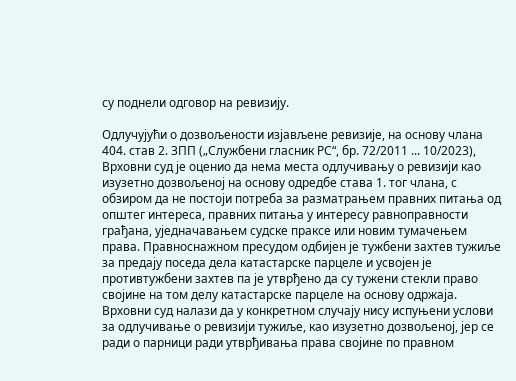су поднели одговор на ревизију.

Одлучујући о дозвољености изјављене ревизије, на основу члана 404. став 2. ЗПП („Службени гласник РС“, бр. 72/2011 ... 10/2023), Врховни суд је оценио да нема места одлучивању о ревизији као изузетно дозвољеној на основу одредбе става 1. тог члана, с обзиром да не постоји потреба за разматрањем правних питања од општег интереса, правних питања у интересу равноправности грађана, уједначавањем судске праксе или новим тумачењем права. Правноснажном пресудом одбијен је тужбени захтев тужиље за предају поседа дела катастарске парцеле и усвојен је противтужбени захтев па је утврђено да су тужени стекли право својине на том делу катастарске парцеле на основу одржаја. Врховни суд налази да у конкретном случају нису испуњени услови за одлучивање о ревизији тужиље, као изузетно дозвољеној, јер се ради о парници ради утврђивања права својине по правном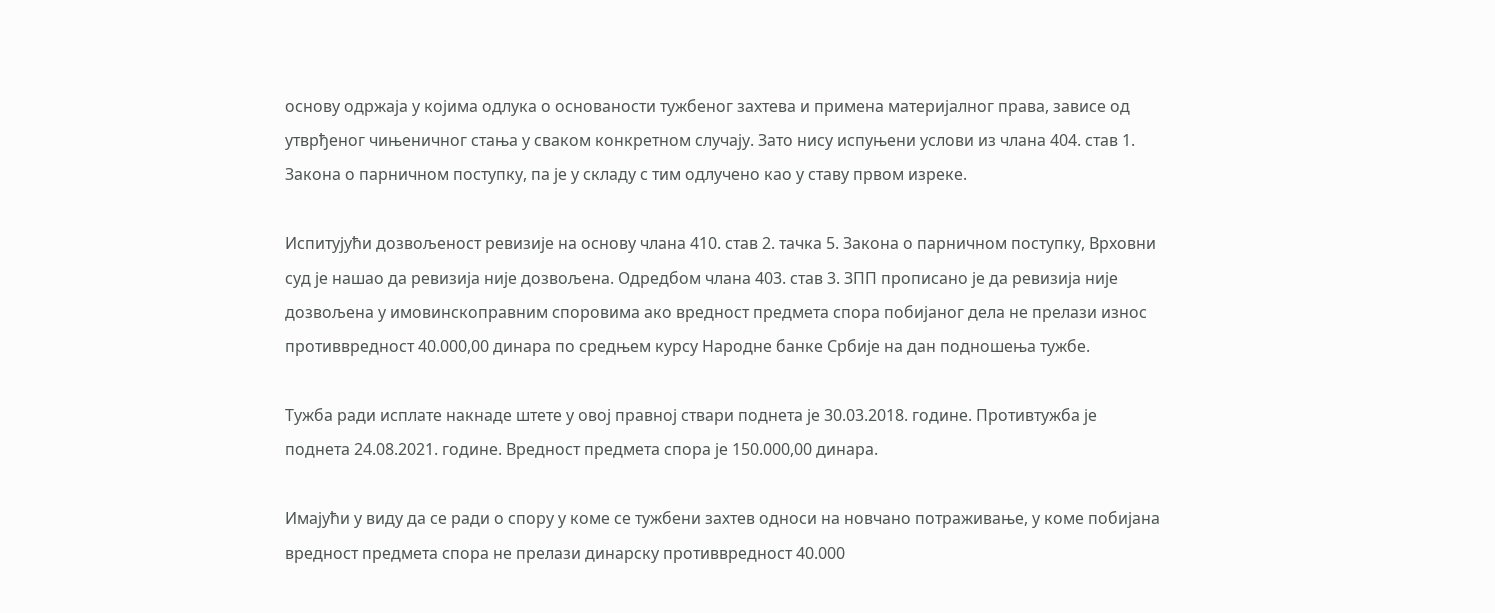основу одржаја у којима одлука о основаности тужбеног захтева и примена материјалног права, зависе од утврђеног чињеничног стања у сваком конкретном случају. Зато нису испуњени услови из члана 404. став 1. Закона о парничном поступку, па је у складу с тим одлучено као у ставу првом изреке.

Испитујући дозвољеност ревизије на основу члана 410. став 2. тачка 5. Закона о парничном поступку, Врховни суд је нашао да ревизија није дозвољена. Одредбом члана 403. став 3. ЗПП прописано је да ревизија није дозвољена у имовинскоправним споровима ако вредност предмета спора побијаног дела не прелази износ противвредност 40.000,00 динара по средњем курсу Народне банке Србије на дан подношења тужбе.

Тужба ради исплате накнаде штете у oвој правној ствари поднета је 30.03.2018. године. Противтужба је поднета 24.08.2021. године. Вредност предмета спора је 150.000,00 динара.

Имајући у виду да се ради о спору у коме се тужбени захтев односи на новчано потраживање, у коме побијана вредност предмета спора не прелази динарску противвредност 40.000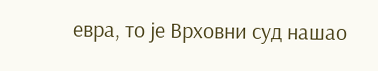евра, то је Врховни суд нашао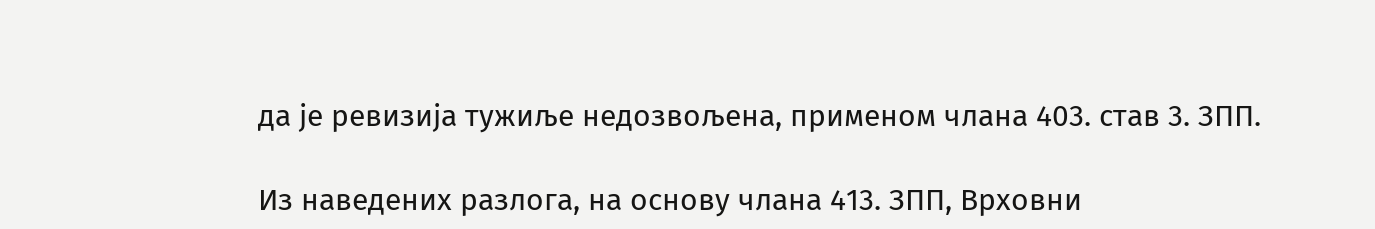да је ревизија тужиље недозвољена, применом члана 403. став 3. ЗПП.

Из наведених разлога, на основу члана 413. ЗПП, Врховни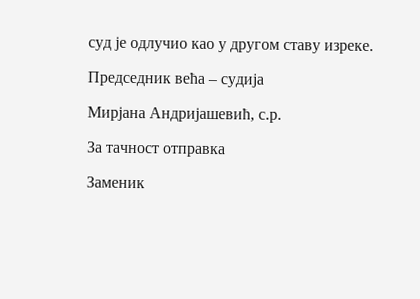суд је одлучио као у другом ставу изреке.

Председник већа – судија

Мирјана Андријашевић, с.р.

За тачност отправка

Заменик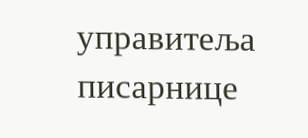управитеља писарнице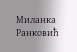Миланка Ранковић